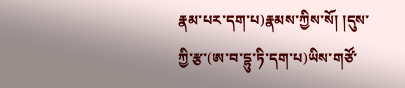རྣམ་པར་དག་པ)རྣམས་ཀྱིས་སོ། །དུས་ཀྱི་རྩ་(ཨ་བ་དྷུ་ཏི་དག་པ)ཡིས་གཙོ་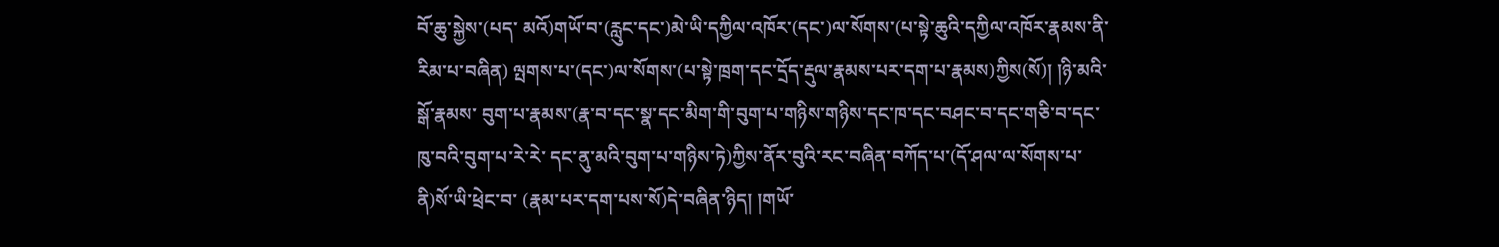བོ་ཆུ་སྐྱེས་(པད་ མའོ)གཡོ་བ་(རླུང་དང་)མེ་ཡི་དཀྱིལ་འཁོར་(དང་)ལ་སོགས་(པ་སྟེ་ཆུའི་དཀྱིལ་འཁོར་རྣམས་ནི་རིམ་པ་བཞིན) ལྤགས་པ་(དང་)ལ་སོགས་(པ་སྟེ་ཁྲག་དང་དྲོད་རྡུལ་རྣམས་པར་དག་པ་རྣམས)ཀྱིས(སོ)། །ཉི་མའི་སྒོ་རྣམས་ བུག་པ་རྣམས་(རྣ་བ་དང་སྣ་དང་མིག་གི་བུག་པ་གཉིས་གཉིས་དང་ཁ་དང་བཤང་བ་དང་གཅི་བ་དང་ཁུ་བའི་བུག་པ་རེ་རེ་ དང་ནུ་མའི་བུག་པ་གཉིས་ཏེ)ཀྱིས་ནོར་བུའི་རང་བཞིན་བཀོད་པ་(དོ་ཤལ་ལ་སོགས་པ་ནི)སོ་ཡི་ཕྲེང་བ་ (རྣམ་པར་དག་པས་སོ)དེ་བཞིན་ཉིད། །གཡོ་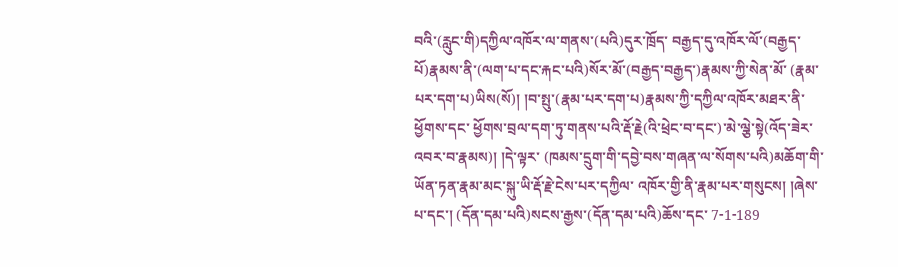བའི་(རླུང་གི)དཀྱིལ་འཁོར་ལ་གནས་(པའི)དུར་ཁྲོད་ བརྒྱད་དུ་འཁོར་ལོ་(བརྒྱད་པོ)རྣམས་ནི་(ལག་པ་དང་རྐང་པའི)སོར་མོ་(བརྒྱད་བརྒྱད་)རྣམས་ཀྱི་སེན་མོ་ (རྣམ་པར་དག་པ)ཡིས(སོ)། །བ་སྤུ་(རྣམ་པར་དག་པ)རྣམས་ཀྱི་དཀྱིལ་འཁོར་མཐར་ནི་ཕྱོགས་དང་ ཕྱོགས་བྲལ་དག་ཏུ་གནས་པའི་རྡོ་རྗེ(འི་ཕྲེང་བ་དང་)་མེ་ལྕེ་སྟེ(འོད་ཟེར་འབར་བ་རྣམས)། །དེ་ལྟར་ (ཁམས་དྲུག་གི་དབྱེ་བས་གཞན་ལ་སོགས་པའི)མཆོག་གི་ཡོན་ཏན་རྣམ་མང་སྐུ་ཡི་རྡོ་རྗེ་ངེས་པར་དཀྱིལ་ འཁོར་གྱི་ནི་རྣམ་པར་གསུངས། །ཞེས་པ་དང་། (དོན་དམ་པའི)སངས་རྒྱས་(དོན་དམ་པའི)ཆོས་དང་ 7-1-189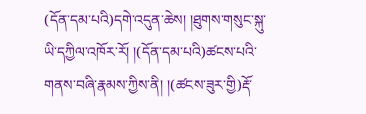(དོན་དམ་པའི)དགེ་འདུན་ཆེས། །ཐུགས་གསུང་སྐུ་ཡི་དཀྱིལ་འཁོར་རོ། །(དོན་དམ་པའི)ཚངས་པའི་ གནས་བཞི་རྣམས་ཀྱིས་ནི། །(ཚངས་ཟུར་གྱི)རྡོ་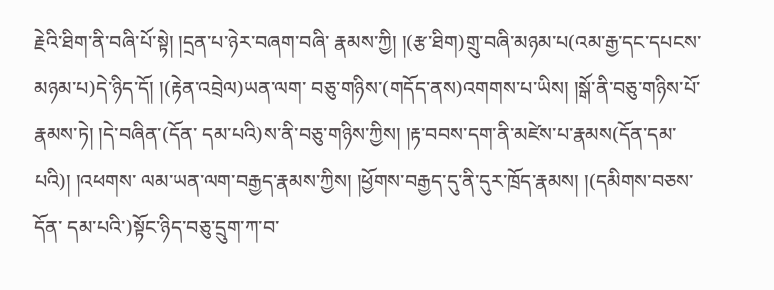རྗེའི་ཐིག་ནི་བཞི་པོ་སྟེ། །དྲན་པ་ཉེར་བཞག་བཞི་ རྣམས་ཀྱི། །(རྩ་ཐིག)གྲུ་བཞི་མཉམ་པ(འམ་རྒྱ་དང་དཔངས་མཉམ་པ)དེ་ཉིད་དོ། །(རྟེན་འབྲེལ)ཡན་ལག་ བཅུ་གཉིས་(གདོད་ནས)འགགས་པ་ཡིས། །སྒོ་ནི་བཅུ་གཉིས་པོ་རྣམས་ཏེ། །དེ་བཞིན་(དོན་ དམ་པའི)ས་ནི་བཅུ་གཉིས་ཀྱིས། །རྟ་བབས་དག་ནི་མཛེས་པ་རྣམས(དོན་དམ་པའི)། །འཕགས་ ལམ་ཡན་ལག་བརྒྱད་རྣམས་ཀྱིས། །ཕྱོགས་བརྒྱད་དུ་ནི་དུར་ཁྲོད་རྣམས། །(དམིགས་བཅས་དོན་ དམ་པའི་)སྟོང་ཉིད་བཅུ་དྲུག་ཀ་བ་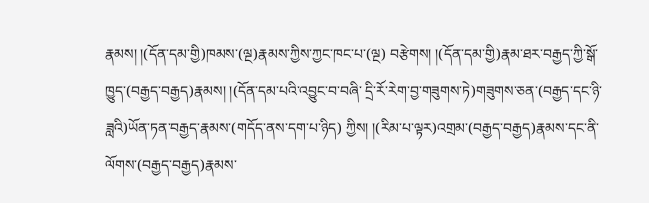རྣམས། །(དོན་དམ་གྱི)ཁམས་(ལྔ)རྣམས་ཀྱིས་ཀྱང་ཁང་པ་(ལྔ) བརྩེགས། །(དོན་དམ་གྱི)རྣམ་ཐར་བརྒྱད་ཀྱི་སྒོ་ཁྱུད་(བརྒྱད་བརྒྱད)རྣམས། །(དོན་དམ་པའི་འབྱུང་བ་བཞི་ དྲི་རོ་རེག་བྱ་གཟུགས་ཏེ)གཟུགས་ཅན་(བརྒྱད་དང་ཉི་ཟླའི)ཡོན་ཏན་བརྒྱད་རྣམས་(གདོད་ནས་དག་པ་ཉིད) ཀྱིས། །(རིམ་པ་ལྟར)འགྲམ་(བརྒྱད་བརྒྱད)རྣམས་དང་ནི་ལོགས་(བརྒྱད་བརྒྱད)རྣམས་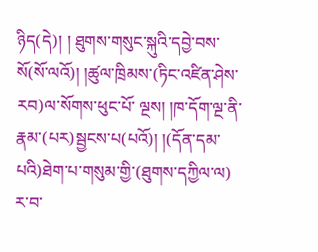ཉིད(དེ)། ། ཐུགས་གསུང་སྐུའི་དབྱེ་བས་སོ(སོ་ལའོ)། །ཚུལ་ཁྲིམས་(ཏིང་འཛིན་ཤེས་རབ)ལ་སོགས་ཕུང་པོ་ ལྔས། །ཁ་དོག་ལྔ་ནི་རྣམ་(པར)སྦྱངས་པ(པའོ)། །(དོན་དམ་པའི)ཐེག་པ་གསུམ་གྱི་(ཐུགས་དཀྱིལ་ལ) ར་བ་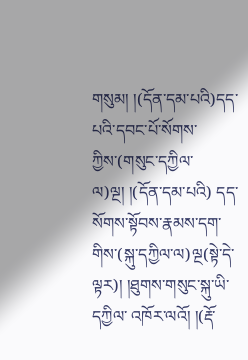གསུམ། །(དོན་དམ་པའི)དད་པའི་དབང་པོ་སོགས་ཀྱིས་(གསུང་དཀྱིལ་ལ)ལྔ། །(དོན་དམ་པའི) དད་སོགས་སྟོབས་རྣམས་དག་གིས་(སྐུ་དཀྱིལ་ལ)ལྔ(སྟེ་དེ་ལྟར)། །ཐུགས་གསུང་སྐུ་ཡི་དཀྱིལ་ འཁོར་ལའོ། །(རྡོ་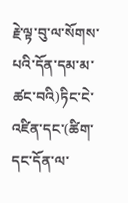རྗེ་ལྟ་བུ་ལ་སོགས་པའི་དོན་དམ་མ་ཚང་བའི)ཏིང་ངེ་འཛིན་དང་(ཚིག་དང་དོན་ལ་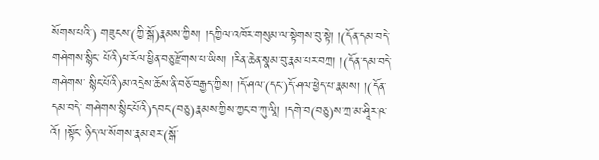སོགས་པའི་) གཟུངས་(ཀྱི་སྒོ)རྣམས་ཀྱིས། །དཀྱིལ་འཁོར་གསུམ་ལ་སྟེགས་བུ་སྟེ། །(དོན་དམ་བདེ་གཤེགས་སྙིང་ པོའི)ཕ་རོལ་ཕྱིན་བཅུ་རྫོགས་པ་ཡིས། །རིན་ཆེན་སྣམ་བུ་རྣམ་པར་བཀྲ། །(དོན་དམ་བདེ་གཤེགས་ སྙིང་པོའི)མ་འདྲེས་ཆོས་ནི་བཅོ་བརྒྱད་ཀྱིས། །དོ་ཤལ་(དང་)དོ་ཤལ་ཕྱེད་པ་རྣམས། །(དོན་དམ་བདེ་ གཤེགས་སྙིང་པོའི)དབང་(བཅུ)རྣམས་ཀྱིས་ཀྱང་བ་ཀུ་ལཱི། །དགེ་བ(བཅུ)ས་ཀྲ་མ་ཤཱིར་ཥ་འོ། །སྟོང་ ཉིད་ལ་སོགས་རྣམ་ཐར་(སྒོ་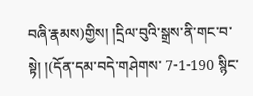བཞི་རྣམས)གྱིས། །དྲིལ་བུའི་སྒྲས་ནི་གང་བ་སྟེ། །(དོན་དམ་བདེ་གཤེགས་ 7-1-190 སྙིང་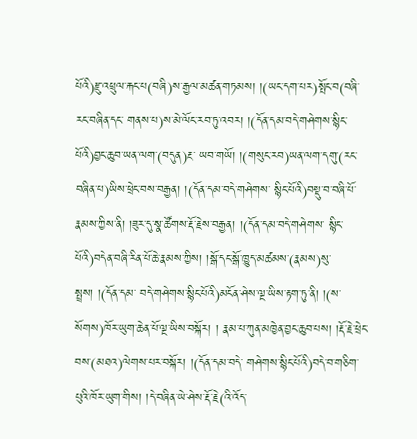པོའི)རྫུ་འཕྲུལ་རྐང་པ(བཞི)ས་རྒྱལ་མཚན་གཏམས། །(ཡང་དག་པར)སྤོང་བ(བཞི་རང་བཞིན་དང་ གནས་པ)ས་མེ་ལོང་རབ་ཏུ་འབར། །(དོན་དམ་བདེ་གཤེགས་སྙིང་པོའི)བྱང་ཆུབ་ཡན་ལག་(བདུན)རྔ་ ཡབ་གཡོ། །(གསུང་རབ)ཡན་ལག་དགུ་(རང་བཞིན་པ)ཡིས་ཕྲེང་བས་བརྒྱན། །(དོན་དམ་བདེ་གཤེགས་ སྙིང་པོའི)བསྡུ་བ་བཞི་པོ་རྣམས་ཀྱིས་ནི། །ཟུར་དུ་སྣ་ཚོགས་རྡོ་རྗེས་བརྒྱན། །(དོན་དམ་བདེ་གཤེགས་ སྙིང་པོའི)བདེན་བཞི་རིན་པོ་ཆེ་རྣམས་ཀྱིས། །སྒོ་དང་སྒོ་ཁྱུད་མཚམས་(རྣམས)སུ་སྤྲས། །(དོན་དམ་ བདེ་གཤེགས་སྙིང་པོའི)མངོན་ཤེས་ལྔ་ཡིས་རྟག་ཏུ་ནི། །(ས་སོགས)ཁོར་ཡུག་ཆེན་པོ་ལྔ་ཡིས་བསྐོར། ། རྣམ་པ་ཀུན་མཁྱེན་བྱང་ཆུབ་པས། །རྡོ་རྗེ་ཕྲེང་བས་(མཐའ)ལེགས་པར་བསྐོར། །(དོན་དམ་བདེ་ གཤེགས་སྙིང་པོའི)བདེ་བ་གཅིག་པུའི་ཁོར་ཡུག་གིས། །དེ་བཞིན་ཡེ་ཤེས་རྡོ་རྗེ(འི་འོད་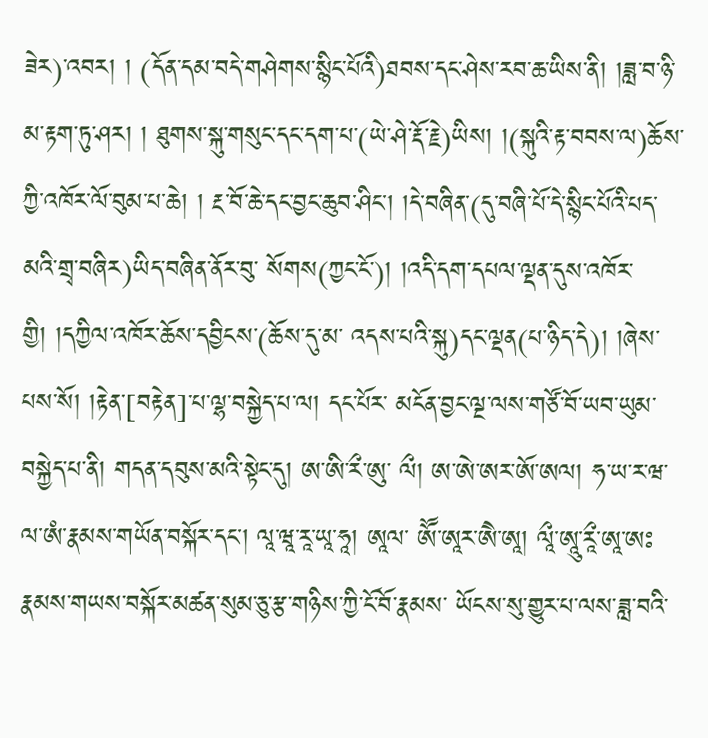ཟེར)་འབར། ། (དོན་དམ་བདེ་གཤེགས་སྙིང་པོའི)ཐབས་དང་ཤེས་རབ་ཆ་ཡིས་ནི། །ཟླ་བ་ཉི་མ་རྟག་ཏུ་ཤར། ། ཐུགས་སྐུ་གསུང་དང་དག་པ་(ཡེ་ཤེ་རྡོ་རྗེ)ཡིས། །(སྐུའི་རྟ་བབས་ལ)ཆོས་ཀྱི་འཁོར་ལོ་བུམ་པ་ཆེ། ། རྔ་བོ་ཆེ་དང་བྱང་ཆུབ་ཤིང་། །དེ་བཞིན་(དུ་བཞི་པོ་དེ་སྙིང་པོའི་པད་མའི་གྲྭ་བཞིར)ཡིད་བཞིན་ནོར་བུ་ སོགས(ཀྱང་ངོ་)། །འདི་དག་དཔལ་ལྡན་དུས་འཁོར་གྱི། །དཀྱིལ་འཁོར་ཆོས་དབྱིངས་(ཆོས་དུ་མ་ འདས་པའི་སྐུ)དང་ལྡན(པ་ཉིད་དེ)། །ཞེས་པས་སོ། །རྟེན་[བརྟེན]་པ་ལྷ་བསྐྱེད་པ་ལ། དང་པོར་ མངོན་བྱང་ལྔ་ལས་གཙོ་བོ་ཡབ་ཡུམ་བསྐྱེད་པ་ནི། གདན་དབུས་མའི་སྟེང་དུ། ཨ་ཨི་རྀ་ཨུ་ ལྀ། ཨ་ཨེ་ཨར་ཨོ་ཨལ། ཧ་ཡ་ར་ཝ་ལ་ཨཾ་རྣམས་གཡོན་བསྐོར་དང་། ལཱ་ཝཱ་རཱ་ཡཱ་ཧཱ། ཨཱལ་ ཨཽ་ཨཱར་ཨཻ་ཨཱ། ལཱྀ་ཨཱུ་རཱྀ་ཨཱ་ཨཿརྣམས་གཡས་བསྐོར་མཚན་སུམ་ཅུ་རྩ་གཉིས་ཀྱི་ངོ་བོ་རྣམས་ ཡོངས་སུ་གྱུར་པ་ལས་ཟླ་བའི་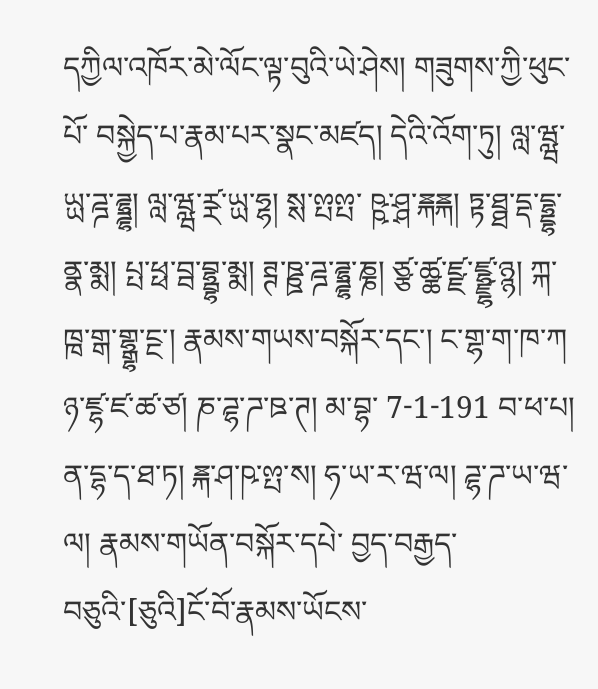དཀྱིལ་འཁོར་མེ་ལོང་ལྟ་བུའི་ཡེ་ཤེས། གཟུགས་ཀྱི་ཕུང་པོ་ བསྐྱེད་པ་རྣམ་པར་སྣང་མཛད། དེའི་འོག་ཏུ། ལླ་ཝྺ་ཡྻ་ཌྜ་ཌྷྜྷ། ལླ་ཝྺ་ར༹ྼ་ཡྻ་ཧྷ། སྶ་ྉྤྉྤ་ ཥྵ་ཤྴ་ྈྐྈྐ། ཏྟ་ཐྠ་དྡ་དྷྡྷ་ནྣ་མྨ། པྤ་ཕྥ་བྦ་བྷྦྷ་མྨ། ཊྚ་ཋྛ་ཌྜ་ཌྷྜྷ་ཎྞ། ཙྩ་ཚྪ་ཛྫ་ཛྷྫྷ་ཉྙ། ཀྐ་ ཁྑ་གྒ་གྷྒྷ་ངྔ་། རྣམས་གཡས་བསྐོར་དང་། ང་གྷ་ག་ཁ་ཀ ཉ་ཛྷ་ཛ་ཚ་ཙ། ཎ་ཌྷ་ཌ་ཋ་ཊ། མ་བྷ་ 7-1-191 བ་ཕ་པ། ན་དྷ་ད་ཐ་ཏ། ྈྐ་ཤ་ཥ་ྉྤ་ས། ཧ་ཡ་ར་ཝ་ལ། ཌྷ་ཌ་ཡ་ཝ་ལ། རྣམས་གཡོན་བསྐོར་དཔེ་ བྱད་བརྒྱད་བཅུའི་[ཅུའི]ངོ་བོ་རྣམས་ཡོངས་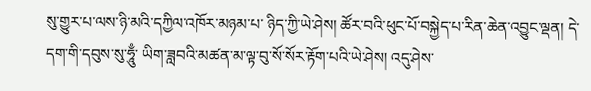སུ་གྱུར་པ་ལས་ཉི་མའི་དཀྱིལ་འཁོར་མཉམ་པ་ ཉིད་ཀྱི་ཡེ་ཤེས། ཚོར་བའི་ཕུང་པོ་བསྐྱེད་པ་རིན་ཆེན་འབྱུང་ལྡན། དེ་དག་གི་དབུས་སུ་ཧཱུྃ་ ཡིག་ཟླབའི་མཚན་མ་ལྟ་བུ་སོ་སོར་རྟོག་པའི་ཡེ་ཤེས། འདུ་ཤེས་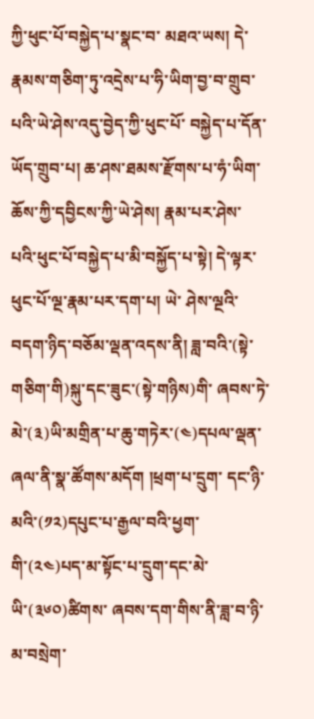ཀྱི་ཕུང་པོ་བསྐྱེད་པ་སྣང་བ་ མཐའ་ཡས། དེ་རྣམས་གཅིག་ཏུ་འདྲེས་པ་ཧི་ཡིག་བྱ་བ་གྲུབ་པའི་ཡེ་ཤེས་འདུ་བྱེད་ཀྱི་ཕུང་པོ་ བསྐྱེད་པ་དོན་ཡོད་གྲུབ་པ། ཆ་ཤས་ཐམས་རྫོགས་པ་ཧཾ་ཡིག་ཆོས་ཀྱི་དབྱིངས་ཀྱི་ཡེ་ཤེས། རྣམ་པར་ཤེས་པའི་ཕུང་པོ་བསྐྱེད་པ་མི་བསྐྱོད་པ་སྟེ། དེ་ལྟར་ཕུང་པོ་ལྔ་རྣམ་པར་དག་པ། ཡེ་ ཤེས་ལྔའི་བདག་ཉིད་བཅོམ་ལྡན་འདས་ནི། ཟླ་བའི་(སྟེ་གཅིག་གི)སྐུ་དང་ཟུང་(སྟེ་གཉིས)གི་ ཞབས་ཏེ་མེ་(༣)ཡི་མགྲིན་པ་ཆུ་གཏེར་(༤)དཔལ་ལྡན་ཞལ་ནི་སྣ་ཚོགས་མདོག །ཕྲག་པ་དྲུག་ དང་ཉི་མའི་(༡༢)དཔུང་པ་རྒྱལ་བའི་ཕྱག་གི་(༢༤)པད་མ་སྟོང་པ་དྲུག་དང་མེ་ཡི་(༣༦༠)ཚིགས་ ཞབས་དག་གིས་ནི་ཟླ་བ་ཉི་མ་བསྲེག་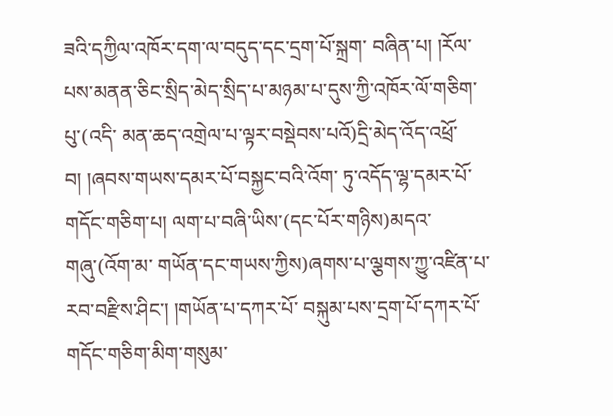ཟའི་དཀྱིལ་འཁོར་དག་ལ་བདུད་དང་དྲག་པོ་སྐྲག་ བཞིན་པ། །རོལ་པས་མནན་ཅིང་སྲིད་མེད་སྲིད་པ་མཉམ་པ་དུས་ཀྱི་འཁོར་ལོ་གཅིག་པུ་(འདི་ མན་ཆད་འགྲེལ་པ་ལྟར་བསྡེབས་པའོ)དྲི་མེད་འོད་འཕྲོ་བ། །ཞབས་གཡས་དམར་པོ་བསྐྱང་བའི་འོག་ ཏུ་འདོད་ལྷ་དམར་པོ་གདོང་གཅིག་པ། ལག་པ་བཞི་ཡིས་(དང་པོར་གཉིས)མདའ་གཞུ་(འོག་མ་ གཡོན་དང་གཡས་ཀྱིས)ཞགས་པ་ལྕགས་ཀྱུ་འཛིན་པ་རབ་བརྫིས་ཤིང་། །གཡོན་པ་དཀར་པོ་ བསྐུམ་པས་དྲག་པོ་དཀར་པོ་གདོང་གཅིག་མིག་གསུམ་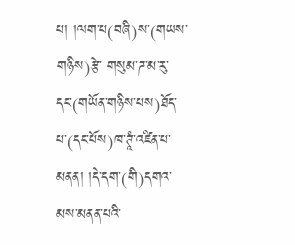པ། །ལག་པ(བཞི)ས་(གཡས་གཉིས)རྩེ་ གསུམ་ཌ་མ་རུ་དང་(གཡོན་གཉིས་པས)ཐོད་པ་(དང་པོས)ཁ་ཊཱཾ་འཛིན་པ་མནན། །དེ་དག་(གི)དགའ་ མས་མནན་པའི་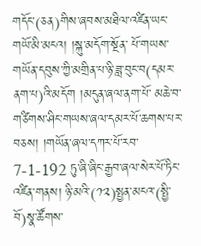གདོང་(ཅན)གིས་ཞབས་མཐིལ་འཛིན་ཡང་གཡོ་མི་མངའ། །སྐུ་མདོག་སྔོན་ པོ་གཡས་གཡོན་དབུས་ཀྱི་མགྲིན་པ་ཉི་ཟླ་བུང་བ(དམར་ནག་པ)འི་མདོག །མདུན་ཞལ་ནག་པོ་ མཆེ་བ་གཙིགས་ཤིང་གཡས་ཞལ་དམར་པོ་ཆགས་པར་བཅས། །གཡོན་ཞལ་དཀར་པོ་རབ་ 7-1-192 ཏུ་ཞི་ཞིང་རྒྱབ་ཞལ་སེར་པོ་ཏིང་འཛིན་གནས། ཉི་མའི་(༡༢)སྤྱན་མངའ་(སྤྱི་བོ)སྣ་ཚོགས་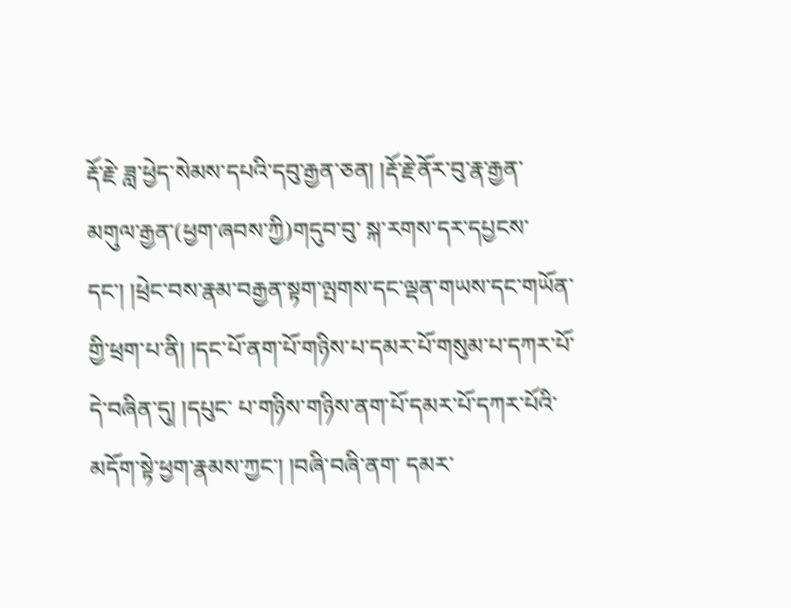རྡོ་རྗེ་ ཟླ་ཕྱེད་སེམས་དཔའི་དབུ་རྒྱན་ཅན། །རྡོ་རྗེ་ནོར་བུ་རྣ་རྒྱན་མགུལ་རྒྱན་(ཕྱག་ཞབས་ཀྱི)གདུབ་བུ་ སྐ་རགས་དར་དཔྱངས་དང་། །ཕྲེང་བས་རྣམ་བརྒྱན་སྟག་ལྤགས་དང་ལྡན་གཡས་དང་གཡོན་ གྱི་ཕྲག་པ་ནི། །དང་པོ་ནག་པོ་གཉིས་པ་དམར་པོ་གསུམ་པ་དཀར་པོ་དེ་བཞིན་དུ། །དཔུང་ པ་གཉིས་གཉིས་ནག་པོ་དམར་པོ་དཀར་པོའི་མདོག་སྟེ་ཕྱག་རྣམས་ཀྱང་། །བཞི་བཞི་ནག་ དམར་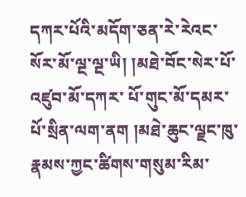དཀར་པོའི་མདོག་ཅན་རེ་རེའང་སོར་མོ་ལྔ་ལྔ་ཡི། །མཐེ་བོང་སེར་པོ་འཛུབ་མོ་དཀར་ པོ་གུང་མོ་དམར་པོ་སྲིན་ལག་ནག །མཐེ་ཆུང་ལྗང་ཁུ་རྣམས་ཀྱང་ཚིགས་གསུམ་རིམ་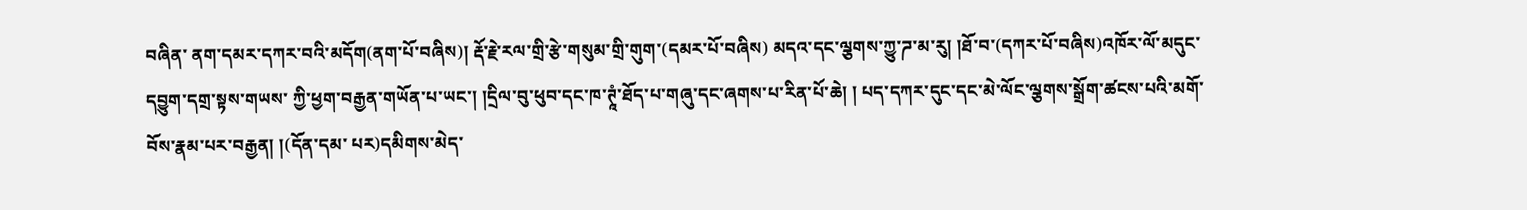བཞིན་ ནག་དམར་དཀར་བའི་མདོག(ནག་པོ་བཞིས)། རྡོ་རྗེ་རལ་གྲི་རྩེ་གསུམ་གྲི་གུག་(དམར་པོ་བཞིས) མདའ་དང་ལྕགས་ཀྱུ་ཌ་མ་རུ། །ཐོ་བ་(དཀར་པོ་བཞིས)འཁོར་ལོ་མདུང་དབྱུག་དགྲ་སྟས་གཡས་ ཀྱི་ཕྱག་བརྒྱན་གཡོན་པ་ཡང་། །དྲིལ་བུ་ཕུབ་དང་ཁ་ཊཱཾ་ཐོད་པ་གཞུ་དང་ཞགས་པ་རིན་པོ་ཆེ། ། པད་དཀར་དུང་དང་མེ་ལོང་ལྕགས་སྒྲོག་ཚངས་པའི་མགོ་བོས་རྣམ་པར་བརྒྱན། །(དོན་དམ་ པར)དམིགས་མེད་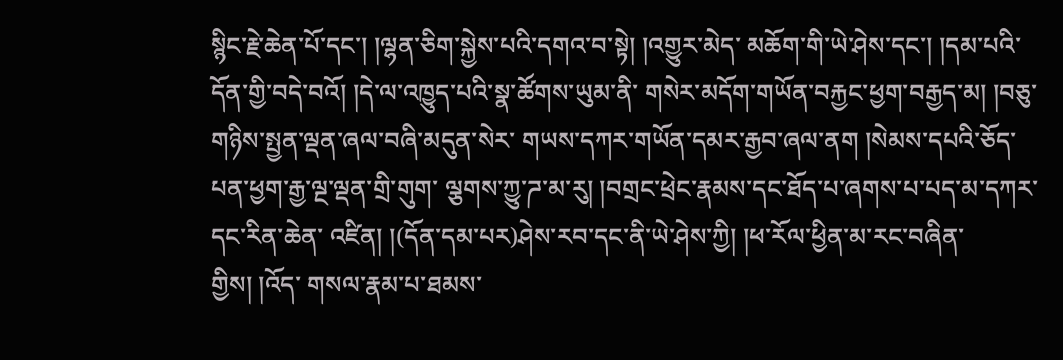སྙིང་རྗེ་ཆེན་པོ་དང་། །ལྷན་ཅིག་སྐྱེས་པའི་དགའ་བ་སྟེ། །འགྱུར་མེད་ མཆོག་གི་ཡེ་ཤེས་དང་། །དམ་པའི་དོན་གྱི་བདེ་བའོ། །དེ་ལ་འཁྱུད་པའི་སྣ་ཚོགས་ཡུམ་ནི་ གསེར་མདོག་གཡོན་བརྐྱང་ཕྱག་བརྒྱད་མ། །བཅུ་གཉིས་སྤྱན་ལྡན་ཞལ་བཞི་མདུན་སེར་ གཡས་དཀར་གཡོན་དམར་རྒྱབ་ཞལ་ནག །སེམས་དཔའི་ཅོད་པན་ཕྱག་རྒྱ་ལྔ་ལྡན་གྲི་གུག་ ལྕགས་ཀྱུ་ཌ་མ་རུ། །བགྲང་ཕྲེང་རྣམས་དང་ཐོད་པ་ཞགས་པ་པད་མ་དཀར་དང་རིན་ཆེན་ འཛིན། །(དོན་དམ་པར)ཤེས་རབ་དང་ནི་ཡེ་ཤེས་ཀྱི། །ཕ་རོལ་ཕྱིན་མ་རང་བཞིན་གྱིས། །འོད་ གསལ་རྣམ་པ་ཐམས་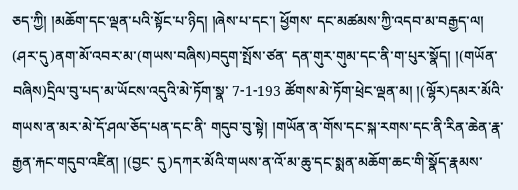ཅད་ཀྱི། །མཆོག་དང་ལྡན་པའི་སྟོང་པ་ཉིད། །ཞེས་པ་དང་། ཕྱོགས་ དང་མཚམས་ཀྱི་འདབ་མ་བརྒྱད་ལ། (ཤར་དུ)ནག་མོ་འབར་མ་(གཡས་བཞིས)བདུག་སྤོས་ཙན་ དན་གུར་གུམ་དང་ནི་ག་པུར་སྣོད། །(གཡོན་བཞིས)དྲིལ་བུ་པད་མ་ཡོངས་འདུའི་མེ་ཏོག་སྣ་ 7-1-193 ཚོགས་མེ་ཏོག་ཕྲེང་ལྡན་མ། །(ལྷོར)དམར་མོའི་གཡས་ན་མར་མེ་དོ་ཤལ་ཅོད་པན་དང་ནི་ གདུབ་བུ་སྟེ། །གཡོན་ན་གོས་དང་སྐ་རགས་དང་ནི་རིན་ཆེན་རྣ་རྒྱན་རྐང་གདུབ་འཛིན། །(བྱང་ དུ)དཀར་མོའི་གཡས་ན་འོ་མ་ཆུ་དང་སྨན་མཆོག་ཆང་གི་སྣོད་རྣམས་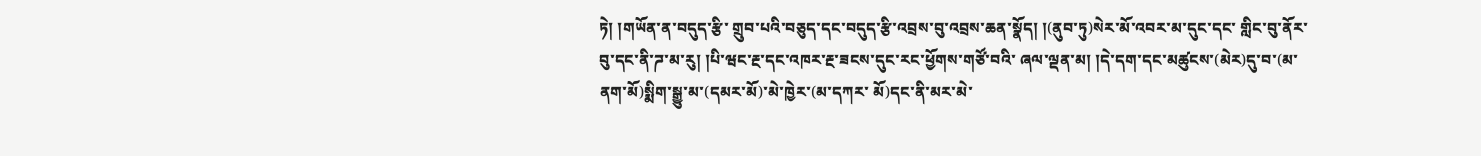ཏེ། །གཡོན་ན་བདུད་རྩི་ གྲུབ་པའི་བཅུད་དང་བདུད་རྩི་འབྲས་བུ་འབྲས་ཆན་སྣོད། །(ནུབ་ཏུ)སེར་མོ་འབར་མ་དུང་དང་ གླིང་བུ་ནོར་བུ་དང་ནི་ཌ་མ་རུ། །པི་ཝང་རྔ་དང་འཁར་རྔ་ཟངས་དུང་རང་ཕྱོགས་གཙོ་བའི་ ཞལ་ལྡན་མ། །དེ་དག་དང་མཚུངས་(མེར)དུ་བ་(མ་ནག་མོ)སྨིག་སྒྱུ་མ་(དམར་མོ)་མེ་ཁྱེར་(མ་དཀར་ མོ)དང་ནི་མར་མེ་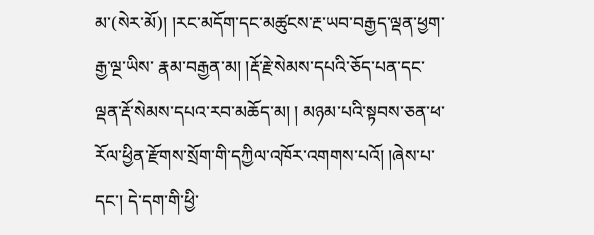མ་(སེར་མོ)། །རང་མདོག་དང་མཚུངས་རྔ་ཡབ་བརྒྱད་ལྡན་ཕྱག་རྒྱ་ལྔ་ཡིས་ རྣམ་བརྒྱན་མ། །རྡོ་རྗེ་སེམས་དཔའི་ཅོད་པན་དང་ལྡན་རྡོ་སེམས་དཔའ་རབ་མཆོད་མ། ། མཉམ་པའི་སྟབས་ཅན་ཕ་རོལ་ཕྱིན་རྫོགས་སྲོག་གི་དཀྱིལ་འཁོར་འགགས་པའོ། །ཞེས་པ་ དང་། དེ་དག་གི་ཕྱི་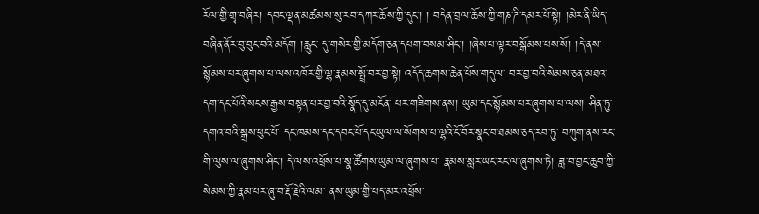རོལ་གྱི་གྲྭ་བཞིར། དབང་ལྡན་མཚམས་སུ་རབ་དཀར་ཆོས་ཀྱི་དུང་། ། བདེན་བྲལ་ཆོས་ཀྱི་གཎ་ཌི་དམར་པོ་སྟེ། །མེར་ནི་ཡིད་བཞིན་ནོར་བུ་བུང་བའི་མདོག །རླུང་ དུ་གསེར་གྱི་མདོག་ཅན་དཔག་བསམ་ཤིང་། །ཞེས་པ་ལྟར་བསྒོམས་པས་སོ། །དེ་ནས་ སྙོམས་པར་ཞུགས་པ་ལས་འཁོར་གྱི་ལྷ་རྣམས་སྤྲོ་བར་བྱ་སྟེ། འདོད་ཆགས་ཆེན་པོས་གདུལ་ བར་བྱ་བའི་སེམས་ཅན་མཐའ་དག་དང་པོའི་སངས་རྒྱས་བསྟན་པར་བྱ་བའི་སྣོད་དུ་མངོན་ པར་གཟིགས་ནས། ཡུམ་དང་སྙོམས་པར་ཞུགས་པ་ལས། ཤིན་ཏུ་དགའ་བའི་སྒྲས་ཕུང་པོ་ དང་ཁམས་དང་དབང་པོ་དང་ཡུལ་ལ་སོགས་པ་ལྷའི་ངོ་བོར་སྣང་བ་ཐམས་ཅད་རབ་ཏུ་ བཀུག་ནས་རང་གི་ལུས་ལ་ཞུགས་ཤིང་། དེ་ལས་འཕྲོས་པ་སྣ་ཚོགས་ཡུམ་ལ་ཞུགས་པ་ རྣམས་སླར་ཡང་རང་ལ་ཞུགས་ཏེ། ཟླ་བ་བྱང་ཆུབ་ཀྱི་སེམས་ཀྱི་རྣམ་པར་ཞུ་བ་རྡོ་རྗེའི་ལམ་ ནས་ཡུམ་གྱི་པད་མར་འཕྲོས་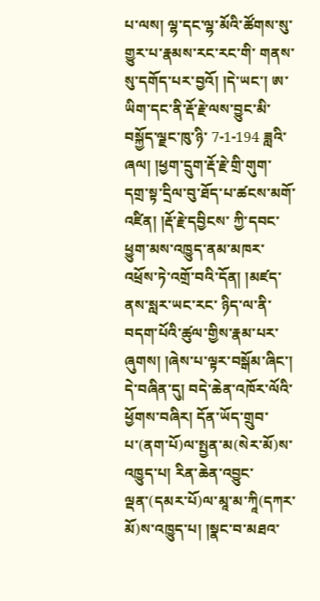པ་ལས། ལྷ་དང་ལྷ་མོའི་ཚོགས་སུ་གྱུར་པ་རྣམས་རང་རང་གི་ གནས་སུ་དགོད་པར་བྱའོ། །དེ་ཡང་། ཨ་ཡིག་དང་ནི་རྡོ་རྗེ་ལས་བྱུང་མི་བསྐྱོད་ལྗང་ཁུ་ཉི་ 7-1-194 ཟླའི་ཞལ། །ཕྱག་དྲུག་རྡོ་རྗེ་གྲི་གུག་དགྲ་སྟ་དྲིལ་བུ་ཐོད་པ་ཚངས་མགོ་འཛིན། །རྡོ་རྗེ་དབྱིངས་ ཀྱི་དབང་ཕྱུག་མས་འཁྱུད་ནམ་མཁར་འཕྲོས་ཏེ་འགྲོ་བའི་དོན། །མཛད་ནས་སླར་ཡང་རང་ ཉིད་ལ་ནི་བདག་པོའི་ཚུལ་གྱིས་རྣམ་པར་ཞུགས། །ཞེས་པ་ལྟར་བསྒོམ་ཞིང་། དེ་བཞིན་དུ། བདེ་ཆེན་འཁོར་ལོའི་ཕྱོགས་བཞིར། དོན་ཡོད་གྲུབ་པ་(ནག་པོ)ལ་སྤྱན་མ(སེར་མོ)ས་འཁྱུད་པ། རིན་ཆེན་འབྱུང་ལྡན་(དམར་པོ)ལ་མཱ་མ་ཀཱི(དཀར་མོ)ས་འཁྱུད་པ། །སྣང་བ་མཐའ་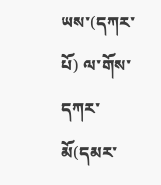ཡས་(དཀར་པོ) ལ་གོས་དཀར་མོ(དམར་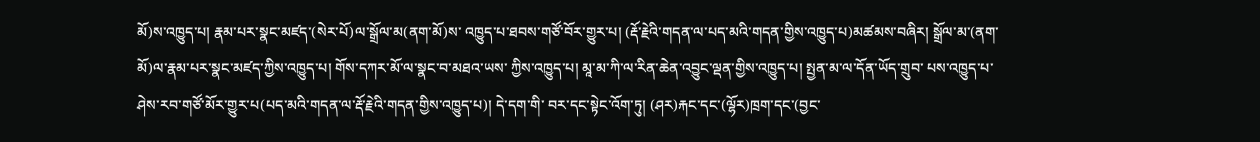མོ)ས་འཁྱུད་པ། རྣམ་པར་སྣང་མཛད་(སེར་པོ)ལ་སྒྲོལ་མ(ནག་མོ)ས་ འཁྱུད་པ་ཐབས་གཙོ་བོར་གྱུར་པ། (རྡོ་རྗེའི་གདན་ལ་པད་མའི་གདན་གྱིས་འཁྱུད་པ)མཚམས་བཞིར། སྒྲོལ་མ་(ནག་མོ)ལ་རྣམ་པར་སྣང་མཛད་ཀྱིས་འཁྱུད་པ། གོས་དཀར་མོ་ལ་སྣང་བ་མཐའ་ཡས་ ཀྱིས་འཁྱུད་པ། མཱ་མ་ཀི་ལ་རིན་ཆེན་འབྱུང་ལྡན་གྱིས་འཁྱུད་པ། སྤྱན་མ་ལ་དོན་ཡོད་གྲུབ་ པས་འཁྱུད་པ་ཤེས་རབ་གཙོ་མོར་གྱུར་པ(པད་མའི་གདན་ལ་རྡོ་རྗེའི་གདན་གྱིས་འཁྱུད་པ)། དེ་དག་གི་ བར་དང་སྟེང་འོག་ཏུ། (ཤར)རྐང་དང་(ལྷོར)ཁྲག་དང་(བྱང་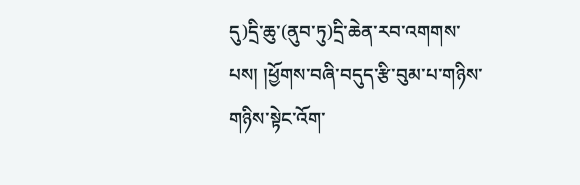དུ)དྲི་ཆུ་(ནུབ་ཏུ)དྲི་ཆེན་རབ་འགགས་ པས། །ཕྱོགས་བཞི་བདུད་རྩི་བུམ་པ་གཉིས་གཉིས་སྟེང་འོག་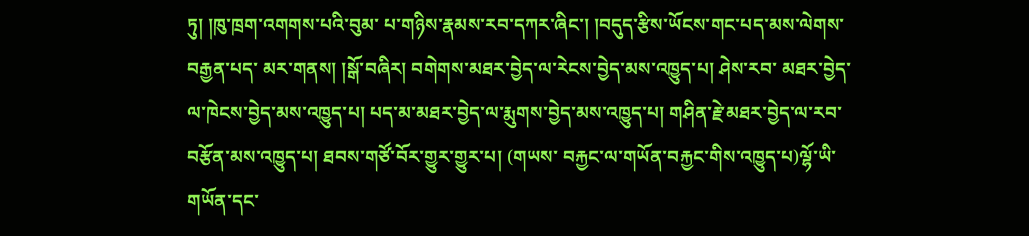ཏུ། །ཁུ་ཁྲག་འགགས་པའི་བུམ་ པ་གཉིས་རྣམས་རབ་དཀར་ཞིང་། །བདུད་རྩིས་ཡོངས་གང་པད་མས་ལེགས་བརྒྱན་པད་ མར་གནས། །སྒོ་བཞིར། བགེགས་མཐར་བྱེད་ལ་རེངས་བྱེད་མས་འཁྱུད་པ། ཤེས་རབ་ མཐར་བྱེད་ལ་ཁེངས་བྱེད་མས་འཁྱུད་པ། པད་མ་མཐར་བྱེད་ལ་རྨུགས་བྱེད་མས་འཁྱུད་པ། གཤིན་རྗེ་མཐར་བྱེད་ལ་རབ་བརྩོན་མས་འཁྱུད་པ། ཐབས་གཙོ་བོར་གྱུར་གྱུར་པ། (གཡས་ བརྐྱང་ལ་གཡོན་བརྐྱང་གིས་འཁྱུད་པ)ལྷོ་ཡི་གཡོན་དང་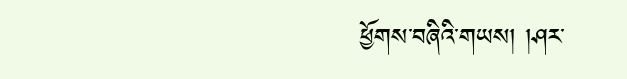ཕྱོགས་བཞིའི་གཡས། །ཤར་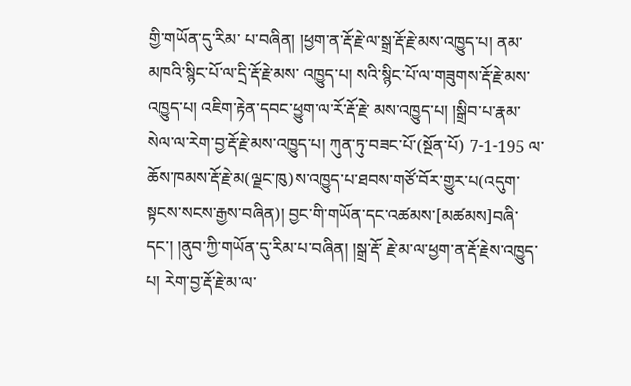གྱི་གཡོན་དུ་རིམ་ པ་བཞིན། །ཕྱག་ན་རྡོ་རྗེ་ལ་སྒྲ་རྡོ་རྗེ་མས་འཁྱུད་པ། ནམ་མཁའི་སྙིང་པོ་ལ་དྲི་རྡོ་རྗེ་མས་ འཁྱུད་པ། སའི་སྙིང་པོ་ལ་གཟུགས་རྡོ་རྗེ་མས་འཁྱུད་པ། འཇིག་རྟེན་དབང་ཕྱུག་ལ་རོ་རྡོ་རྗེ་ མས་འཁྱུད་པ། །སྒྲིབ་པ་རྣམ་སེལ་ལ་རེག་བྱ་རྡོ་རྗེ་མས་འཁྱུད་པ། ཀུན་ཏུ་བཟང་པོ་(སྔོན་པོ) 7-1-195 ལ་ཆོས་ཁམས་རྡོ་རྗེ་མ(ལྗང་ཁུ)ས་འཁྱུད་པ་ཐབས་གཙོ་བོར་གྱུར་པ(འདུག་སྟངས་སངས་རྒྱས་བཞིན)། བྱང་གི་གཡོན་དང་འཚམས་[མཚམས]བཞི་དང་། །ནུབ་ཀྱི་གཡོན་དུ་རིམ་པ་བཞིན། །སྒྲ་རྡོ་ རྗེ་མ་ལ་ཕྱག་ན་རྡོ་རྗེས་འཁྱུད་པ། རེག་བྱ་རྡོ་རྗེ་མ་ལ་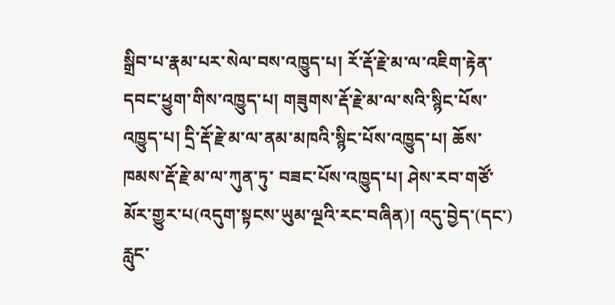སྒྲིབ་པ་རྣམ་པར་སེལ་བས་འཁྱུད་པ། རོ་རྡོ་རྗེ་མ་ལ་འཇིག་རྟེན་དབང་ཕྱུག་གིས་འཁྱུད་པ། གཟུགས་རྡོ་རྗེ་མ་ལ་སའི་སྙིང་པོས་ འཁྱུད་པ། དྲི་རྡོ་རྗེ་མ་ལ་ནམ་མཁའི་སྙིང་པོས་འཁྱུད་པ། ཆོས་ཁམས་རྡོ་རྗེ་མ་ལ་ཀུན་ཏུ་ བཟང་པོས་འཁྱུད་པ། ཤེས་རབ་གཙོ་མོར་གྱུར་པ(འདུག་སྟངས་ཡུམ་ལྔའི་རང་བཞིན)། འདུ་བྱེད་(དང་) རླུང་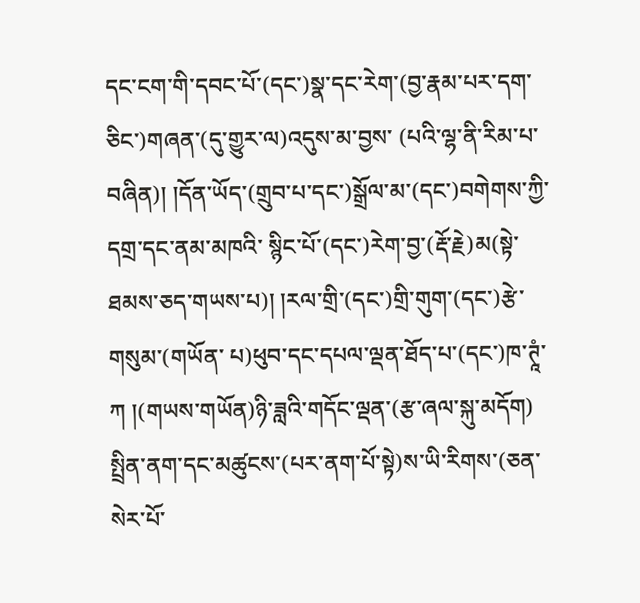དང་ངག་གི་དབང་པོ་(དང་)སྣ་དང་རེག་(བྱ་རྣམ་པར་དག་ཅིང་)གཞན་(དུ་གྱུར་ལ)འདུས་མ་བྱས་ (པའི་ལྷ་ནི་རིམ་པ་བཞིན)། །དོན་ཡོད་(གྲུབ་པ་དང་)སྒྲོལ་མ་(དང་)བགེགས་ཀྱི་དགྲ་དང་ནམ་མཁའི་ སྙིང་པོ་(དང་)རེག་བྱ་(རྡོ་རྗེ)མ(སྟེ་ཐམས་ཅད་གཡས་པ)། །རལ་གྲི་(དང་)གྲི་གུག་(དང་)རྩེ་གསུམ་(གཡོན་ པ)ཕུབ་དང་དཔལ་ལྡན་ཐོད་པ་(དང་)ཁ་ཊཱཾ་ཀ །(གཡས་གཡོན)ཉི་ཟླའི་གདོང་ལྡན་(རྩ་ཞལ་སྐུ་མདོག) སྤྲིན་ནག་དང་མཚུངས་(པར་ནག་པོ་སྟེ)ས་ཡི་རིགས་(ཅན་སེར་པོ་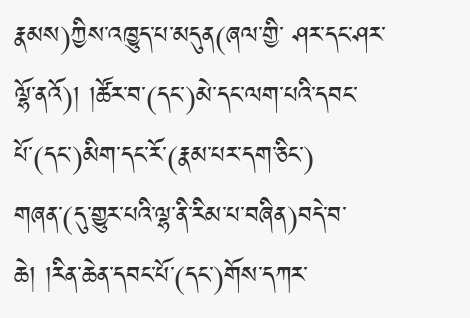རྣམས)ཀྱིས་འཁྱུད་པ་མདུན(ཞལ་གྱི་ ཤར་དང་ཤར་ལྷོ་ནའོ)། །ཚོར་བ་(དང་)མེ་དང་ལག་པའི་དབང་པོ་(དང་)མིག་དང་རོ་(རྣམ་པར་དག་ཅིང་) གཞན་(དུ་གྱུར་པའི་ལྷ་ནི་རིམ་པ་བཞིན)བདེ་བ་ཆེ། །རིན་ཆེན་དབང་པོ་(དང་)གོས་དཀར་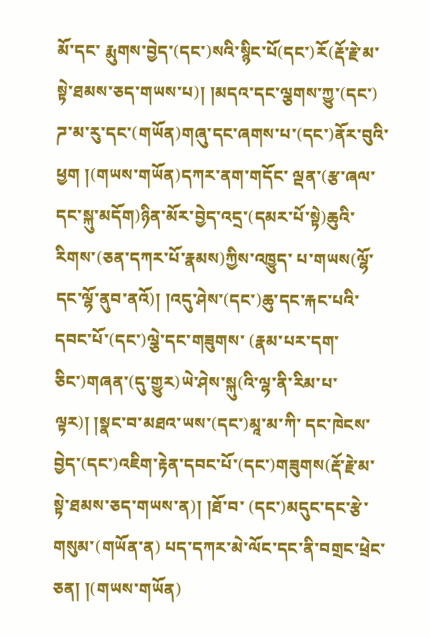མོ་དང་ རྨུགས་བྱེད་(དང་)སའི་སྙིང་པོ(དང་)རོ(རྡོ་རྗེ་མ་སྟེ་ཐམས་ཅད་གཡས་པ)། །མདའ་དང་ལྕགས་ཀྱུ་(དང་) ཌ་མ་རུ་དང་(གཡོན)གཞུ་དང་ཞགས་པ་(དང་)ནོར་བུའི་ཕྱག །(གཡས་གཡོན)དཀར་ནག་གདོང་ ལྡན་(རྩ་ཞལ་དང་སྐུ་མདོག)ཉིན་མོར་བྱེད་འདྲ་(དམར་པོ་སྟེ)ཆུའི་རིགས་(ཅན་དཀར་པོ་རྣམས)ཀྱིས་འཁྱུད་ པ་གཡས(ལྷོ་དང་ལྷོ་ནུབ་ནའོ)། །འདུ་ཤེས་(དང་)ཆུ་དང་རྐང་པའི་དབང་པོ་(དང་)ལྕེ་དང་གཟུགས་ (རྣམ་པར་དག་ཅིང་)གཞན་(དུ་གྱུར)ཡེ་ཤེས་སྐུ(འི་ལྷ་ནི་རིམ་པ་ལྟར)། །སྣང་བ་མཐའ་ཡས་(དང་)མཱ་མ་ཀི་ དང་ཁེངས་བྱེད་(དང་)འཇིག་རྟེན་དབང་པོ་(དང་)གཟུགས(རྡོ་རྗེ་མ་སྟེ་ཐམས་ཅད་གཡས་ན)། །ཐོ་བ་ (དང་)མདུང་དང་རྩེ་གསུམ་(གཡོན་ན) པད་དཀར་མེ་ལོང་དང་ནི་བགྲང་ཕྲེང་ཅན། །(གཡས་གཡོན)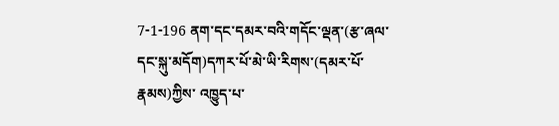7-1-196 ནག་དང་དམར་བའི་གདོང་ལྡན་(རྩ་ཞལ་དང་སྐུ་མདོག)དཀར་པོ་མེ་ཡི་རིགས་(དམར་པོ་རྣམས)ཀྱིས་ འཁྱུད་པ་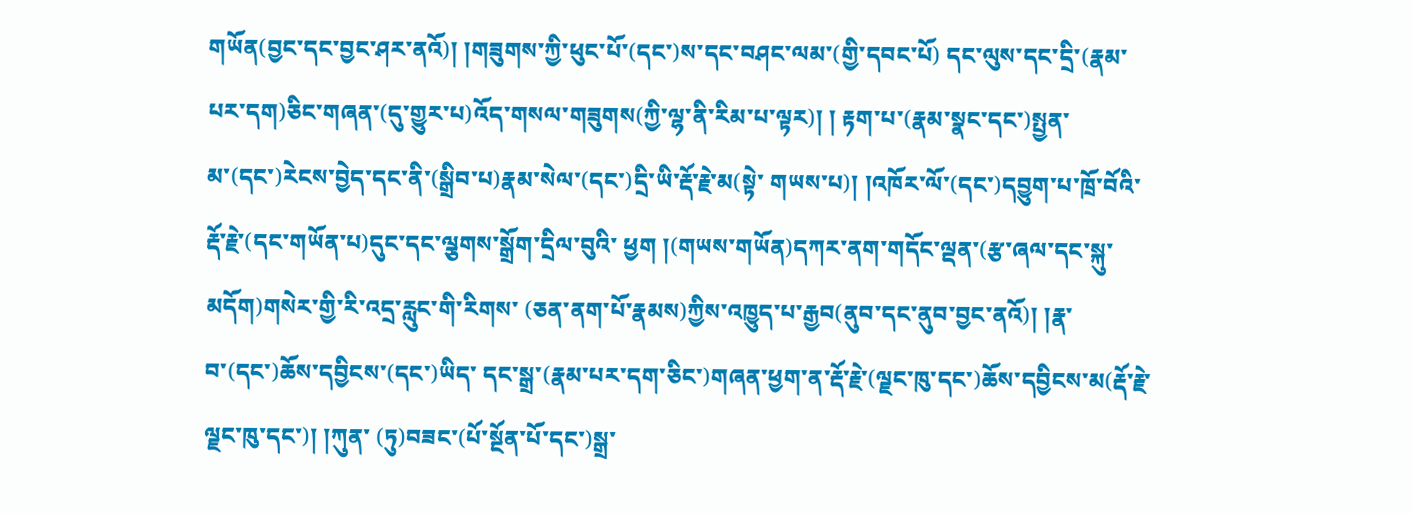གཡོན(བྱང་དང་བྱང་ཤར་ནའོ)། །གཟུགས་ཀྱི་ཕུང་པོ་(དང་)ས་དང་བཤང་ལམ་(གྱི་དབང་པོ) དང་ལུས་དང་དྲི་(རྣམ་པར་དག)ཅིང་གཞན་(དུ་གྱུར་པ)འོད་གསལ་གཟུགས(ཀྱི་ལྷ་ནི་རིམ་པ་ལྟར)། ། རྟག་པ་(རྣམ་སྣང་དང་)སྤྱན་མ་(དང་)རེངས་བྱེད་དང་ནི་(སྒྲིབ་པ)རྣམ་སེལ་(དང་)དྲི་ཡི་རྡོ་རྗེ་མ(སྟེ་ གཡས་པ)། །འཁོར་ལོ་(དང་)དབྱུག་པ་ཁྲོ་བོའི་རྡོ་རྗེ་(དང་གཡོན་པ)དུང་དང་ལྕགས་སྒྲོག་དྲིལ་བུའི་ ཕྱག །(གཡས་གཡོན)དཀར་ནག་གདོང་ལྡན་(རྩ་ཞལ་དང་སྐུ་མདོག)གསེར་གྱི་རི་འདྲ་རླུང་གི་རིགས་ (ཅན་ནག་པོ་རྣམས)ཀྱིས་འཁྱུད་པ་རྒྱབ(ནུབ་དང་ནུབ་བྱང་ནའོ)། །རྣ་བ་(དང་)ཆོས་དབྱིངས་(དང་)ཡིད་ དང་སྒྲ་(རྣམ་པར་དག་ཅིང་)གཞན་ཕྱག་ན་རྡོ་རྗེ་(ལྗང་ཁུ་དང་)ཆོས་དབྱིངས་མ(རྡོ་རྗེ་ལྗང་ཁུ་དང་)། །ཀུན་ (ཏུ)བཟང་(པོ་སྔོན་པོ་དང་)སྒྲ་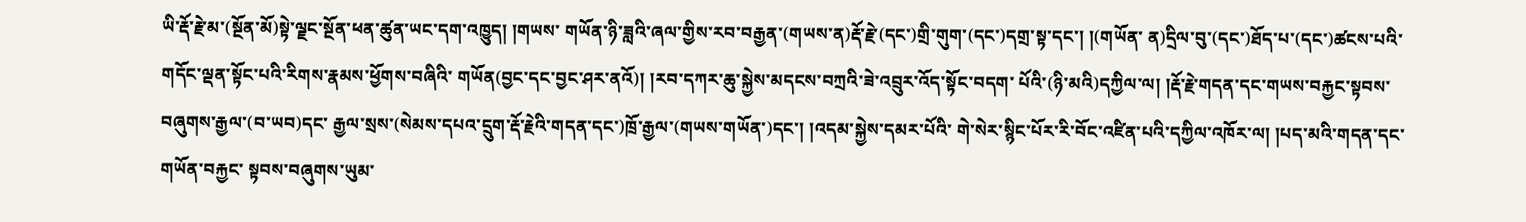ཡི་རྡོ་རྗེ་མ་(སྔོན་མོ)སྟེ་ལྗང་སྔོན་ཕན་ཚུན་ཡང་དག་འཁྱུད། །གཡས་ གཡོན་ཉི་ཟླའི་ཞལ་གྱིས་རབ་བརྒྱན་(གཡས་ན)རྡོ་རྗེ་(དང་)གྲི་གུག་(དང་)དགྲ་སྟ་དང་། །(གཡོན་ ན)དྲིལ་བུ་(དང་)ཐོད་པ་(དང་)ཚངས་པའི་གདོང་ལྡན་སྟོང་པའི་རིགས་རྣམས་ཕྱོགས་བཞིའི་ གཡོན(བྱང་དང་བྱང་ཤར་ནའོ)། །རབ་དཀར་ཆུ་སྐྱེས་མདངས་བཀྲའི་ཟེ་འབྲུར་འོད་སྟོང་བདག་ པོའི་(ཉི་མའི)དཀྱིལ་ལ། །རྡོ་རྗེ་གདན་དང་གཡས་བརྐྱང་སྟབས་བཞུགས་རྒྱལ་(བ་ཡབ)དང་ རྒྱལ་སྲས་(སེམས་དཔའ་དྲུག་རྡོ་རྗེའི་གདན་དང་)ཁྲོ་རྒྱལ་(གཡས་གཡོན་)དང་། །འདམ་སྐྱེས་དམར་པོའི་ གེ་སེར་སྙིང་པོར་རི་བོང་འཛིན་པའི་དཀྱིལ་འཁོར་ལ། །པད་མའི་གདན་དང་གཡོན་བརྐྱང་ སྟབས་བཞུགས་ཡུམ་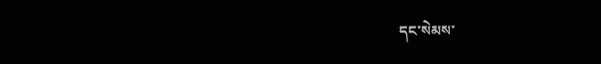དང་སེམས་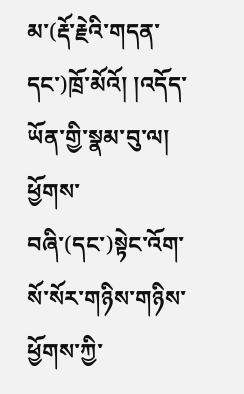མ་(རྡོ་རྗེའི་གདན་དང་)ཁྲོ་མོའོ། །འདོད་ཡོན་གྱི་སྣམ་བུ་ལ། ཕྱོགས་བཞི་(དང་)སྟེང་འོག་སོ་སོར་གཉིས་གཉིས་ཕྱོགས་ཀྱི་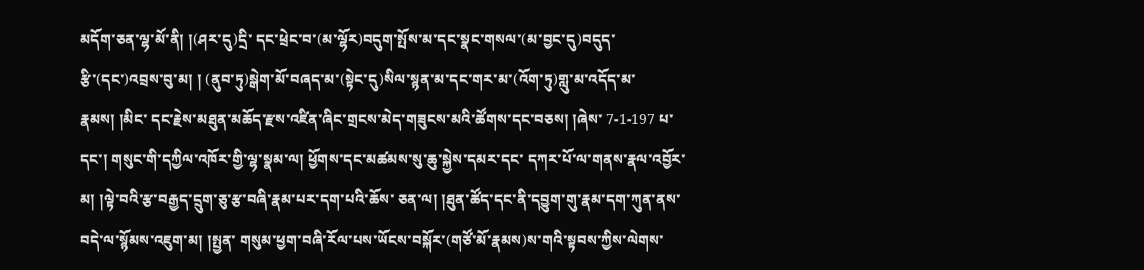མདོག་ཅན་ལྷ་མོ་ནི། །(ཤར་དུ)དྲི་ དང་ཕྲེང་བ་(མ་ལྷོར)བདུག་སྤོས་མ་དང་སྣང་གསལ་(མ་བྱང་དུ)བདུད་རྩི་(དང་)འབྲས་བུ་མ། ། (ནུབ་ཏུ)སྒེག་མོ་བཞད་མ་(སྟེང་དུ)སིལ་སྙན་མ་དང་གར་མ་(འོག་ཏུ)གླུ་མ་འདོད་མ་རྣམས། །མིང་ དང་རྗེས་མཐུན་མཆོད་རྫས་འཛིན་ཞིང་གྲངས་མེད་གཟུངས་མའི་ཚོགས་དང་བཅས། །ཞེས་ 7-1-197 པ་དང་། གསུང་གི་དཀྱིལ་འཁོར་གྱི་ལྷ་སྣམ་ལ། ཕྱོགས་དང་མཚམས་སུ་ཆུ་སྐྱེས་དམར་དང་ དཀར་པོ་ལ་གནས་རྣལ་འབྱོར་མ། །ལྟེ་བའི་རྩ་བརྒྱད་དྲུག་ཅུ་རྩ་བཞི་རྣམ་པར་དག་པའི་ཆོས་ ཅན་ལ། །ཐུན་ཚོད་དང་ནི་དབྱུག་གུ་རྣམ་དག་ཀུན་ནས་བདེ་ལ་སྙོམས་འཇུག་མ། །སྤྱན་ གསུམ་ཕྱག་བཞི་རོལ་པས་ཡོངས་བསྐོར་(གཙོ་མོ་རྣམས)ས་གའི་སྟབས་ཀྱིས་ལེགས་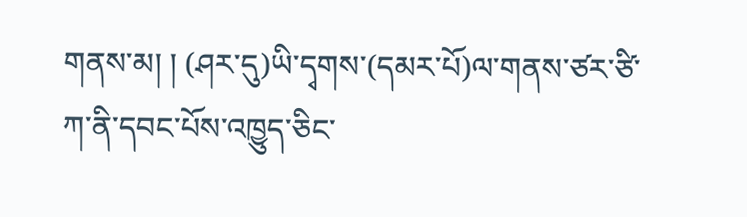གནས་མ། ། (ཤར་དུ)ཡི་དྭགས་(དམར་པོ)ལ་གནས་ཙར་ཙི་ཀ་ནི་དབང་པོས་འཁྱུད་ཅིང་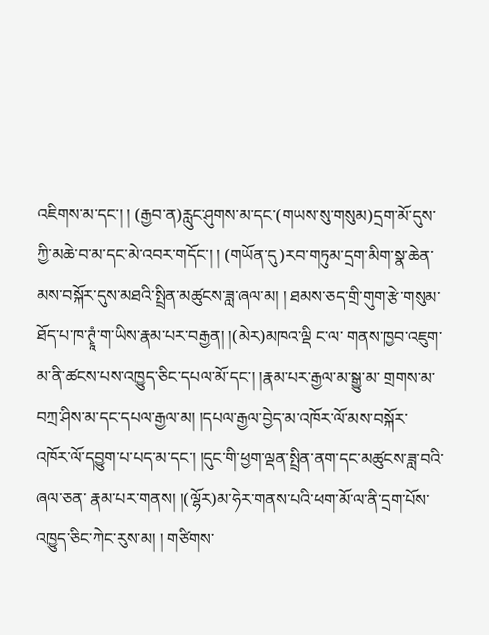འཇིགས་མ་དང་། ། (རྒྱབ་ན)རླུང་ཤུགས་མ་དང་(གཡས་སུ་གསུམ)དྲག་མོ་དུས་ཀྱི་མཆེ་བ་མ་དང་མེ་འབར་གདོང་། ། (གཡོན་དུ)རབ་གཏུམ་དྲག་མིག་སྣ་ཆེན་མས་བསྐོར་དུས་མཐའི་སྤྲིན་མཚུངས་ཟླ་ཞལ་མ། ། ཐམས་ཅད་གྲི་གུག་རྩེ་གསུམ་ཐོད་པ་ཁ་ཊྭཱཾ་ག་ཡིས་རྣམ་པར་བརྒྱན། །(མེར)མཁའ་ལྡི ང་ལ་ གནས་ཁྱབ་འཇུག་མ་ནི་ཚངས་པས་འཁྱུད་ཅིང་དཔལ་མོ་དང་། །རྣམ་པར་རྒྱལ་མ་སྒྱུ་མ་ གྲགས་མ་བཀྲ་ཤིས་མ་དང་དཔལ་རྒྱལ་མ། །དཔལ་རྒྱལ་བྱེད་མ་འཁོར་ལོ་མས་བསྐོར་ འཁོར་ལོ་དབྱུག་པ་པད་མ་དང་། །དུང་གི་ཕྱག་ལྡན་སྤྲིན་ནག་དང་མཚུངས་ཟླ་བའི་ཞལ་ཅན་ རྣམ་པར་གནས། །(ལྷོར)མ་ཧེར་གནས་པའི་ཕག་མོ་ལ་ནི་དྲག་པོས་འཁྱུད་ཅིང་ཀེང་རུས་མ། ། གཙིགས་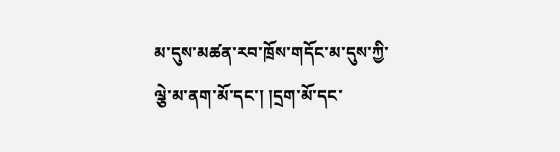མ་དུས་མཚན་རབ་ཁྲོས་གདོང་མ་དུས་ཀྱི་ལྕེ་མ་ནག་མོ་དང་། །དྲག་མོ་དང་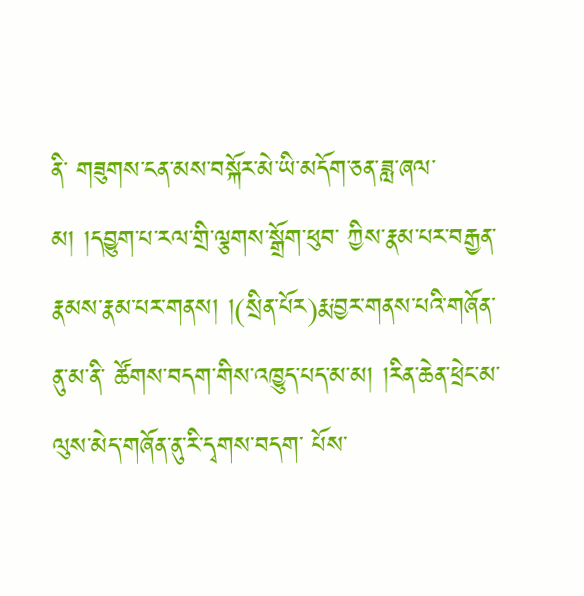ནི་ གཟུགས་ངན་མས་བསྐོར་མེ་ཡི་མདོག་ཅན་ཟླ་ཞལ་མ། །དབྱུག་པ་རལ་གྲི་ལྕགས་སྒྲོག་ཕུབ་ ཀྱིས་རྣམ་པར་བརྒྱན་རྣམས་རྣམ་པར་གནས། །(སྲིན་པོར)རྨ་བྱར་གནས་པའི་གཞོན་ནུ་མ་ནི་ ཚོགས་བདག་གིས་འཁྱུད་པད་མ་མ། །རིན་ཆེན་ཕྲེང་མ་ལུས་མེད་གཞོན་ནུ་རི་དྭགས་བདག་ པོས་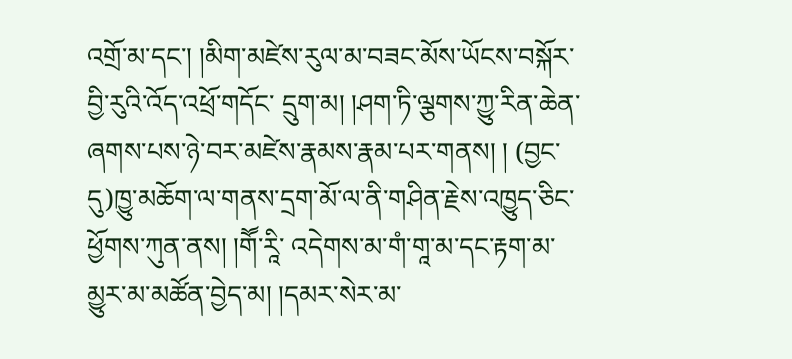འགྲོ་མ་དང་། །མིག་མཛེས་རུལ་མ་བཟང་མོས་ཡོངས་བསྐོར་བྱི་རུའི་འོད་འཕྲོ་གདོང་ དྲུག་མ། །ཤག་ཏི་ལྕགས་ཀྱུ་རིན་ཆེན་ཞགས་པས་ཉེ་བར་མཛེས་རྣམས་རྣམ་པར་གནས། ། (བྱང་དུ)ཁྱུ་མཆོག་ལ་གནས་དྲག་མོ་ལ་ནི་གཤིན་རྗེས་འཁྱུད་ཅིང་ཕྱོགས་ཀུན་ནས། །གཽ་རཱི་ འདེགས་མ་གཾ་གཱ་མ་དང་རྟག་མ་མྱུར་མ་མཚོན་བྱེད་མ། །དམར་སེར་མ་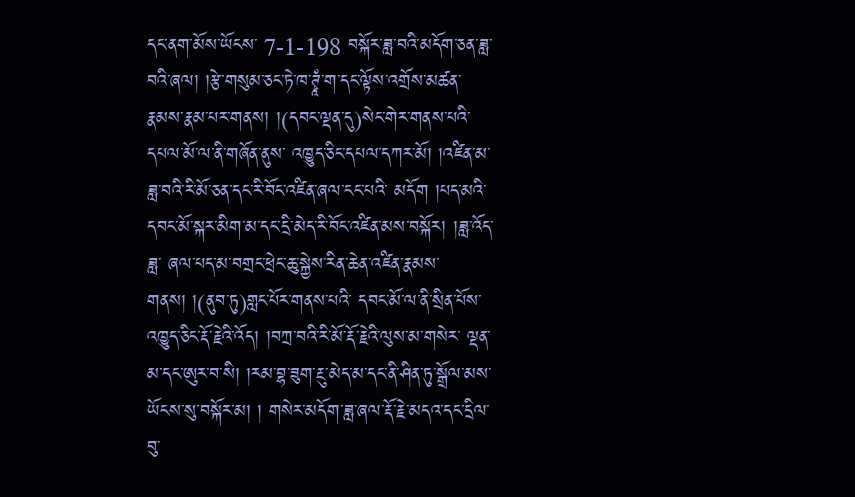དང་ནག་མོས་ཡོངས་ 7-1-198 བསྐོར་ཟླ་བའི་མདོག་ཅན་ཟླ་བའི་ཞལ། །རྩེ་གསུམ་ཅང་ཏེ་ཁ་ཊྭཱཾ་ག་དང་ལྟོས་འགྲོས་མཚན་ རྣམས་རྣམ་པར་གནས། །(དབང་ལྡན་དུ)སེང་གེར་གནས་པའི་དཔལ་མོ་ལ་ནི་གཞོན་ནུས་ འཁྱུད་ཅིང་དཔལ་དཀར་མོ། །འཛིན་མ་ཟླ་བའི་རི་མོ་ཅན་དང་རི་བོང་འཛིན་ཞལ་ངང་པའི་ མདོག །པད་མའི་དབང་མོ་སྐར་མིག་མ་དང་དྲི་མེད་རི་བོང་འཛིན་མས་བསྐོར། །ཟླ་འོད་ཟླ་ ཞལ་པད་མ་བགྲང་ཕྲེང་ཆུ་སྐྱེས་རིན་ཆེན་འཛིན་རྣམས་གནས། །(ནུབ་ཏུ)གླང་པོར་གནས་པའི་ དབང་མོ་ལ་ནི་སྲིན་པོས་འཁྱུད་ཅིང་རྡོ་རྗེའི་འོད། །བཀྲ་བའི་རི་མོ་རྡོ་རྗེའི་ལུས་མ་གསེར་ ལྡན་མ་དང་ཨུར་བ་སི། །རམ་བྷ་ཟུག་རྔུ་མེད་མ་དང་ནི་ཤིན་ཏུ་སྒྲོལ་མས་ཡོངས་སུ་བསྐོར་མ། ། གསེར་མདོག་ཟླ་ཞལ་རྡོ་རྗེ་མདའ་དང་དྲིལ་བུ་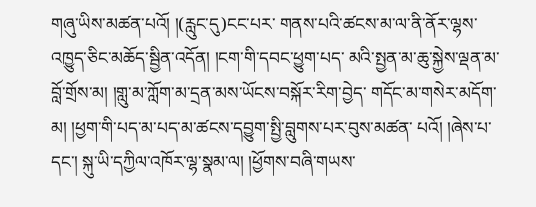གཞུ་ཡིས་མཚན་པའོ། །(རླུང་དུ)ངང་པར་ གནས་པའི་ཚངས་མ་ལ་ནི་ནོར་ལྷས་འཁྱུད་ཅིང་མཆོད་སྦྱིན་འདོན། །ངག་གི་དབང་ཕྱུག་པད་ མའི་སྤྱན་མ་ཆུ་སྐྱེས་ལྡན་མ་བློ་གྲོས་མ། །གླུ་མ་ཀློག་མ་དྲན་མས་ཡོངས་བསྐོར་རིག་བྱེད་ གདོང་མ་གསེར་མདོག་མ། །ཕྱག་གི་པད་མ་པད་མ་ཚངས་དབྱུག་སྤྱི་བླུགས་པར་བུས་མཚན་ པའོ། །ཞེས་པ་དང་། སྐུ་ཡི་དཀྱིལ་འཁོར་ལྷ་སྣམ་ལ། །ཕྱོགས་བཞི་གཡས་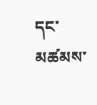དང་མཚམས་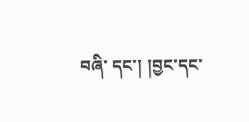བཞི་ དང་། །བྱང་དང་